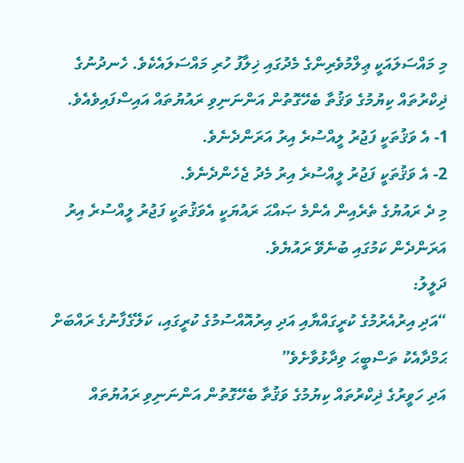މި މައްސަލައަކީ ޢިލްމުވެރިންގެ މެދުގައި ޚިލާފު ހުރި މައްސަލައެކެވެ. ހެނދުނުގެ ޛިކްރުތައް ކިޔުމުގެ ވަޤުތާ ބެހޭގޮތުން އަންނަނިވި ރައުޔުތައް އައިސްފައިވެއެވެ.
1- އެ ވަޤުތަކީ ފަޖުރު ލީއްސުރެ އިރު އަރަންދެނެވެ.
2- އެ ވަޤުތަކީ ފަޖުރު ލީއްސުރެ އިރު މެދު ޖެހެންދެނެވެ.
މި ދެ ރައުޔުގެ ތެރެއިން އެންމެ ޞައްޙަ ރައުޔަކީ އެވަޤުތަކީ ފަޖުރު ލީއްސުރެ އިރު އަރަންދެން ކަމުގައި ބުނެވޭ ރައުޔެވެ.
ދަލީލު:
“އަދި އިރުއެރުމުގެ ކުރީގައްޔާއި އަދި އިރުއޮއްސުމުގެ ކުރީގައި، ކަލޭގެފާނުގެ ރައްބަށް ޙަމްދާއެކު ތަސްބީޙަ ވިދާޅުވާށެވެ”
އަދި ހަވީރުގެ ޛިކްރުތައް ކިޔުމުގެ ވަޤުތާ ބެހޭގޮތުން އަންނަނިވި ރައުޔުތައް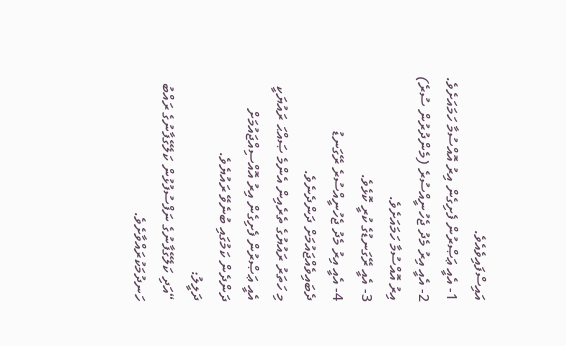އައިސްފައިވެއެވެ.
1- އެއީ ޢަޞްރުން ފެށިގެން އިރު އޮއްސުމާ ހަމައަށެވެ.
2- އެއީ އިރު މެދު ޖެހުނީއްސުރެ (މެންދުރުން ސުރެ) އިރު އޮއްސުމާ ހަމައަށެވެ.
3- އެއީ ރޭގަނޑުގެ ކުރީ ކޮޅެވެ.
4- އެއީ އިރު މެދު ޖެހުނީއްސުރެ ރޭގަނޑު ދެބައިވެއްޖައުމަށް ދަންދެނެވެ.
މި ހަތަރު ރައުޔުގެ ތެރެއިން އެންމެ ޞައްޙަ ރައުޔަކީ އެއީ ޢަޞްރުން ފެށިގެން އިރު އޮއްސިއްޖައުމަށް ދަންދެން ކަމުގައި ބުނެވޭ ރައުޔެވެ.
ދަލީލު:
“އަދި ކަލޭގެފާނުގެ ނަފްސުފުޅުން ކަލޭގެފާނުގެ ރައްބު ހަނދުމަކުރައްވާށެވެ.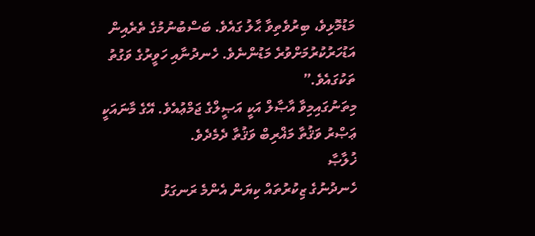މަޑުމޮޅިވެ، ބިރުވެތިވާ ޙާލު ގައެވެ. ބަސްބުނުމުގެ ތެރެއިން އަޑުހަރުކުރުމަށްވުރެ މަޑުންނެވެ. ހެނދުނާއި ހަވީރުގެ ވަގުތު ތަކުގައެވެ.”
މިތަނުގައިމިވާ އާޞާލް އަކީ އަޞީލްގެ ޖަމްޢުއެވެ. އޭގެ މާނައަކީ ޢަޞްރު ވަޤުތާ މަޣްރިބް ވަޤުތާ ދެމެދެވެ.
ޚުލާޞާ
ހެނދުނުގެ ޒިކުރުތައް ކިޔަން އެންމެ ރަނގަޅު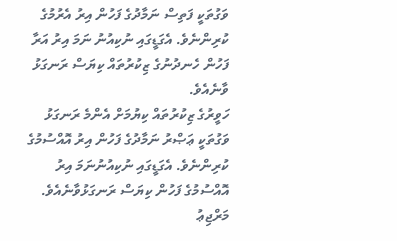ވަގުތަކީ ފަތިސް ނަމާދުގެ ފަހުން އިރު އެރުމުގެ ކުރިންނެވެ. އެގަޑީގައި ނުކިއުނު ނަމަ އިރު އަރާ ފަހުން ހެނދުނުގެ ޒިކުރުތައް ކިޔަސް ރަނގަޅު ވާނެއެވެ.
ހަވީރުގެ ޒިކުރުތައް ކިޔުމަށް އެންމެ ރަނގަޅު ވަގުތަކީ ޢަޞްރު ނަމާދުގެ ފަހުން އިރު އޮއްސުމުގެ ކުރިންނެވެ. އެގަޑީގައި ނުކިއުނުނަމަ އިރު އޮއްސުމުގެ ފަހުން ކިޔަސް ރަނގަޅުވާނެއެވެ.
މަރްޖިޢު